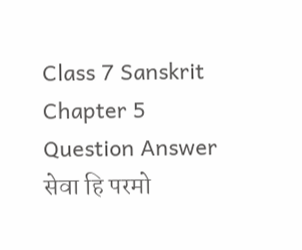Class 7 Sanskrit Chapter 5 Question Answer सेवा हि परमो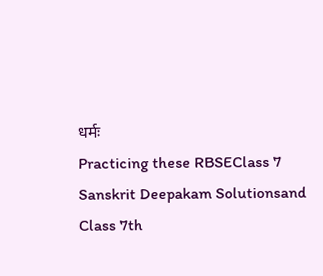धर्मः
Practicing these RBSEClass 7 Sanskrit Deepakam Solutionsand Class 7th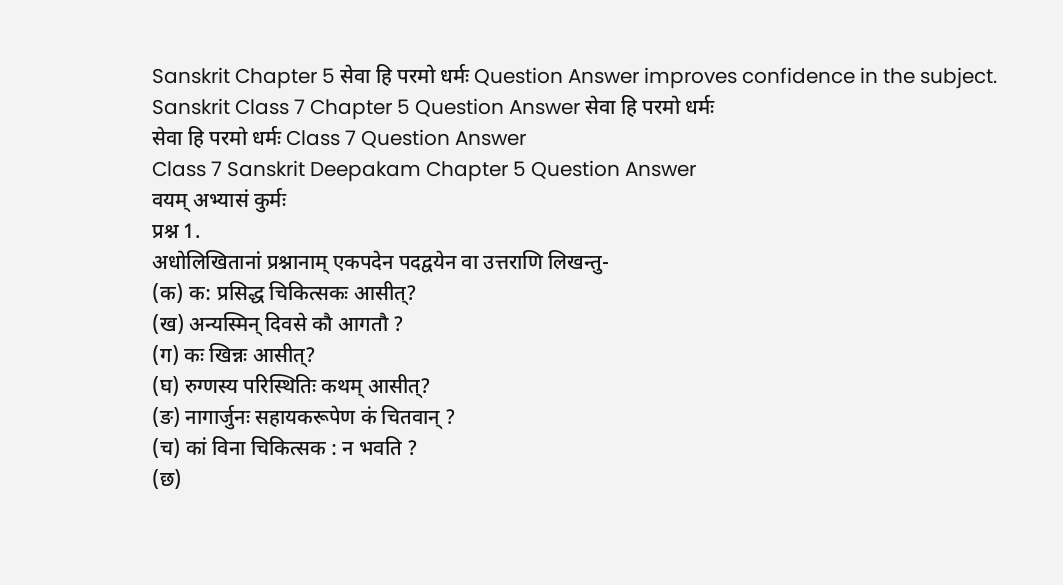Sanskrit Chapter 5 सेवा हि परमो धर्मः Question Answer improves confidence in the subject.
Sanskrit Class 7 Chapter 5 Question Answer सेवा हि परमो धर्मः
सेवा हि परमो धर्मः Class 7 Question Answer
Class 7 Sanskrit Deepakam Chapter 5 Question Answer
वयम् अभ्यासं कुर्मः
प्रश्न 1.
अधोलिखितानां प्रश्नानाम् एकपदेन पदद्वयेन वा उत्तराणि लिखन्तु-
(क) क: प्रसिद्ध चिकित्सकः आसीत्?
(ख) अन्यस्मिन् दिवसे कौ आगतौ ?
(ग) कः खिन्नः आसीत्?
(घ) रुग्णस्य परिस्थितिः कथम् आसीत्?
(ङ) नागार्जुनः सहायकरूपेण कं चितवान् ?
(च) कां विना चिकित्सक : न भवति ?
(छ)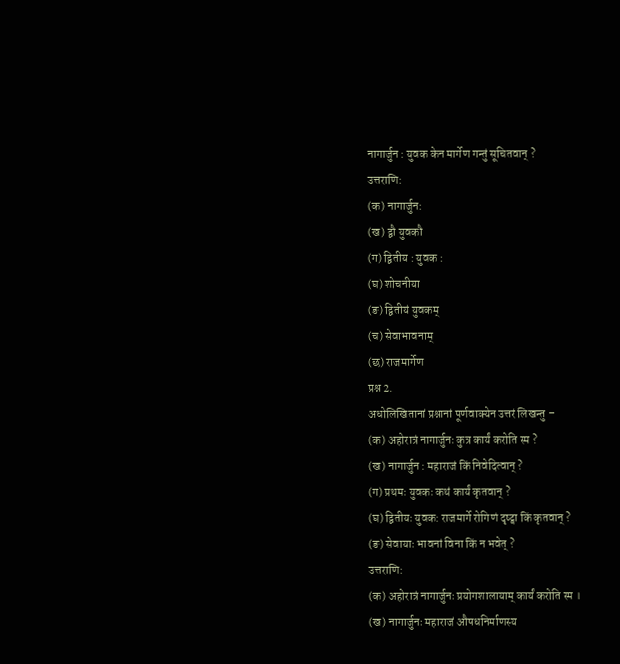नागार्जुन : युवक केन मार्गेण गन्तुं सूचितवान् ?
उत्तराणि:
(क) नागार्जुन:
(ख) द्वौ युवकौ
(ग) द्वितीय : युवक :
(घ) शोचनीया
(ङ) द्वितीयं युवकम्
(च) सेवाभावनाम्
(छ) राजमार्गेण
प्रश्न 2.
अधोलिखितानां प्रश्नानां पूर्णवाक्येन उत्तरं लिखन्तु –
(क) अहोरात्रं नागार्जुनः कुत्र कार्यं करोति स्म ?
(ख) नागार्जुन : महाराजं किं निवेदित्वान् ?
(ग) प्रथमः युवकः कथं कार्यं कृतवान् ?
(घ) द्वितीयः युवक: राजमार्गे रोगिणं दृष्ट्वा किं कृतवान् ?
(ङ) सेवायाः भावनां विना किं न भवेत् ?
उत्तराणि:
(क) अहोरात्रं नागार्जुनः प्रयोगशालायाम् कार्यं करोति स्म ।
(ख) नागार्जुनः महाराजं औषधनिर्माणस्य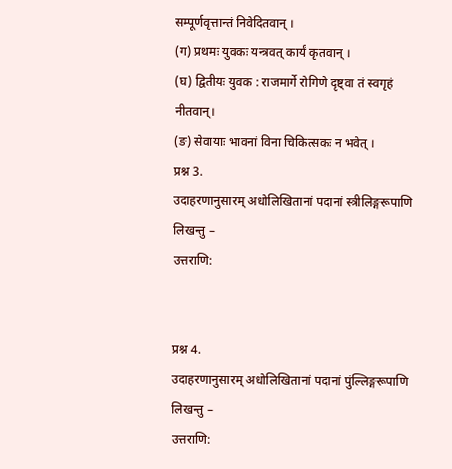सम्पूर्णवृत्तान्तं निवेदितवान् ।
(ग) प्रथमः युवकः यन्त्रवत् कार्यं कृतवान् ।
(घ) द्वितीयः युवक : राजमार्गे रोगिणे दृष्ट्वा तं स्वगृहं नीतवान्।
(ङ) सेवायाः भावनां विना चिकित्सकः न भवेत् ।
प्रश्न 3.
उदाहरणानुसारम् अधोलिखितानां पदानां स्त्रीलिङ्गरूपाणि लिखन्तु –
उत्तराणि:


प्रश्न 4.
उदाहरणानुसारम् अधोलिखितानां पदानां पुंल्लिङ्गरूपाणि लिखन्तु –
उत्तराणि: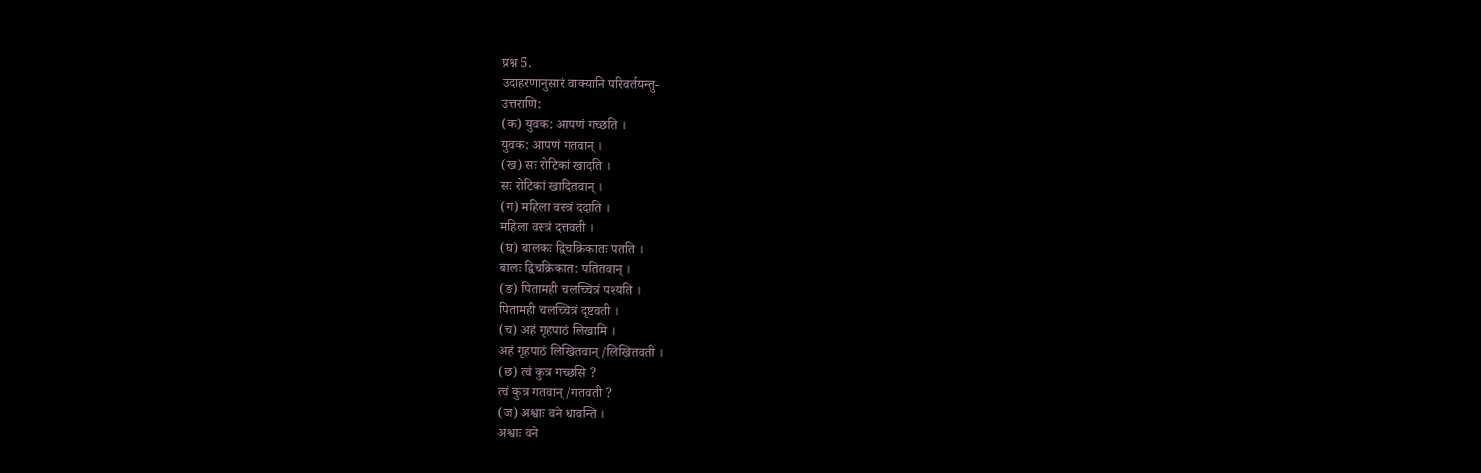प्रश्न 5.
उदाहरणानुसारं वाक्यानि परिवर्तयन्तु-
उत्तराणि:
(क) युवक: आपणं गच्छति ।
युवक: आपणं गतवान् ।
(ख) सः रोटिकां खादति ।
सः रोटिकां खादितवान् ।
(ग) महिला वस्त्रं ददाति ।
महिला वस्त्रं दत्तवती ।
(घ) बालकः द्विचक्रिकातः पतति ।
बालः द्विचक्रिकात: पतितवान् ।
(ङ) पितामही चलच्चित्रं पश्यति ।
पितामही चलच्चित्रं दृष्टवती ।
(च) अहं गृहपाठं लिखामि ।
अहं गृहपाठं लिखितवान्/लिखितवती ।
(छ) त्वं कुत्र गच्छसि ?
त्वं कुत्र गतवान्/गतवती ?
(ज) अश्वाः वने धावन्ति ।
अश्वाः वने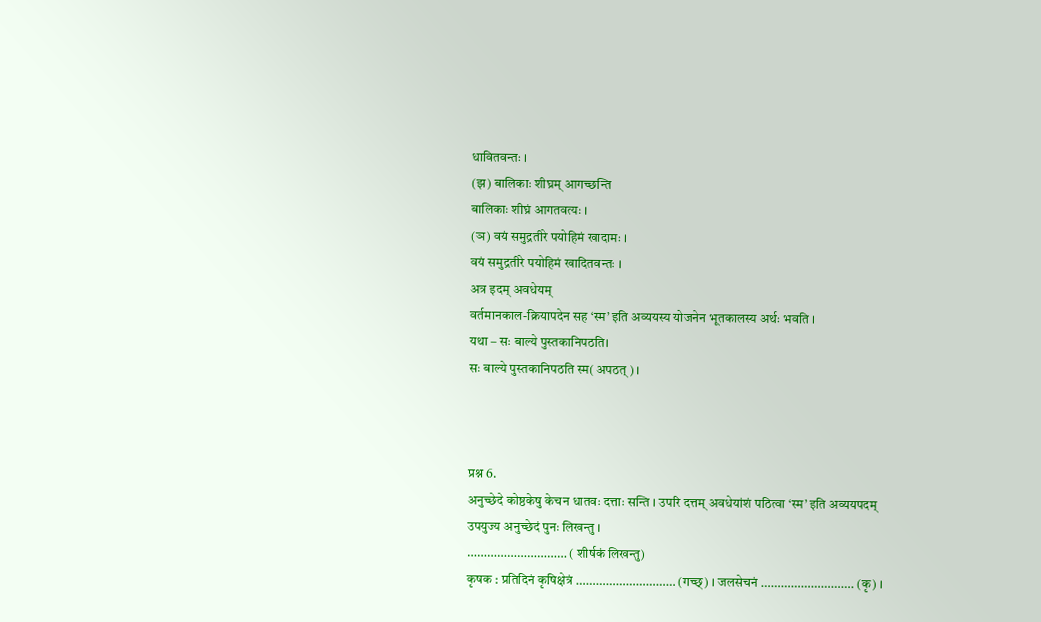धावितवन्तः ।
(झ) बालिकाः शीघ्रम् आगच्छन्ति
बालिकाः शीघ्रं आगतवत्यः ।
(ञ) वयं समुद्रतीरे पयोहिमं खादामः ।
वयं समुद्रतीरे पयोहिमं खादितवन्तः ।
अत्र इदम् अवधेयम्
वर्तमानकाल-क्रियापदेन सह ‘स्म’ इति अव्ययस्य योजनेन भूतकालस्य अर्थः भवति ।
यथा – सः बाल्ये पुस्तकानिपठति।
सः बाल्ये पुस्तकानिपठति स्म( अपठत् ) ।



प्रश्न 6.
अनुच्छेदे कोष्ठकेषु केचन धातवः दत्ताः सन्ति । उपरि दत्तम् अवधेयांशं पठित्वा ‘स्म’ इति अव्ययपदम् उपयुज्य अनुच्छेदं पुनः लिखन्तु ।
………………………… ( शीर्षकं लिखन्तु)
कृषक : प्रतिदिनं कृषिक्षेत्रं ………………………… (गच्छ्) । जलसेचनं ………………………. (कृ) ।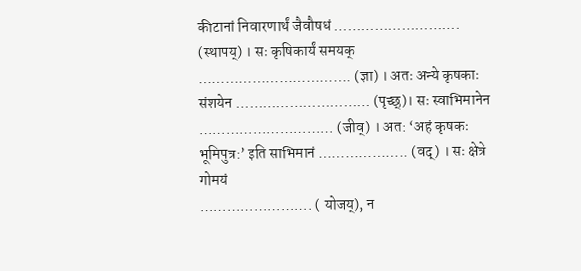कीटानां निवारणार्थं जैवौषधं ………………………. (स्थापय्) । सः कृषिकार्यं समयक् ……………………………. (ज्ञा) । अतः अन्ये कृषकाः संशयेन ………………………… (पृच्छ्)। सः स्वाभिमानेन ………………………… (जीव्) । अत: ‘अहं कृषकः भूमिपुत्र:’ इति साभिमानं ……………….. (वद्) । सः क्षेत्रे गोमयं
……………………. ( योजय्), न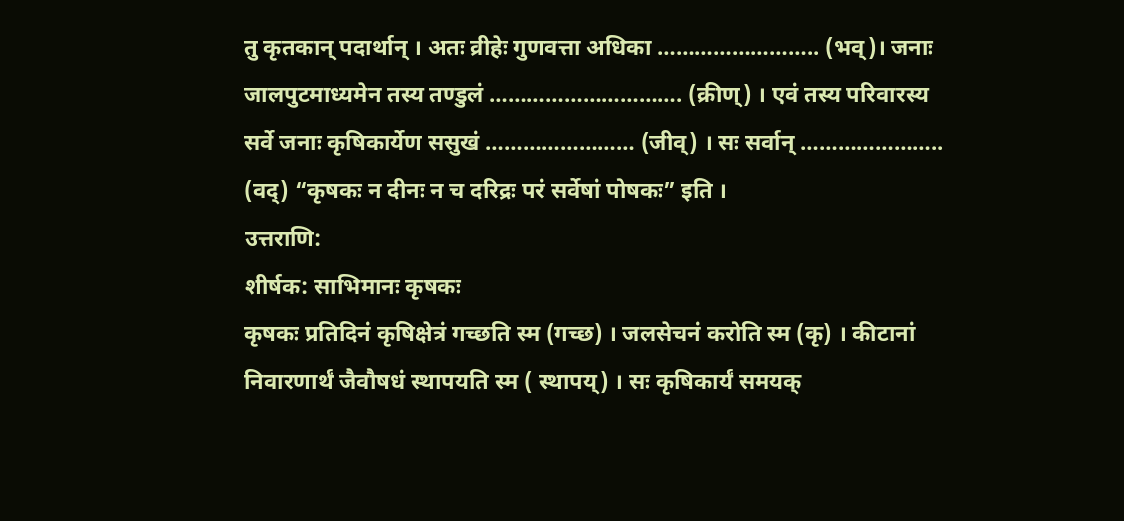तु कृतकान् पदार्थान् । अतः व्रीहेः गुणवत्ता अधिका …………………….. (भव्)। जनाः जालपुटमाध्यमेन तस्य तण्डुलं …………………………. (क्रीण्) । एवं तस्य परिवारस्य सर्वे जनाः कृषिकार्येण ससुखं …………………… (जीव्) । सः सर्वान् ………………….. (वद्) “कृषकः न दीनः न च दरिद्रः परं सर्वेषां पोषकः” इति ।
उत्तराणि:
शीर्षक: साभिमानः कृषकः
कृषकः प्रतिदिनं कृषिक्षेत्रं गच्छति स्म (गच्छ) । जलसेचनं करोति स्म (कृ) । कीटानां निवारणार्थं जैवौषधं स्थापयति स्म ( स्थापय्) । सः कृषिकार्यं समयक्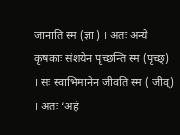जानाति स्म (ज्ञा ) । अतः अन्ये कृषकाः संशयेन पृच्छन्ति स्म (पृच्छ्) । सः स्वाभिमानेन जीवति स्म ( जीव्) । अतः ‘अहं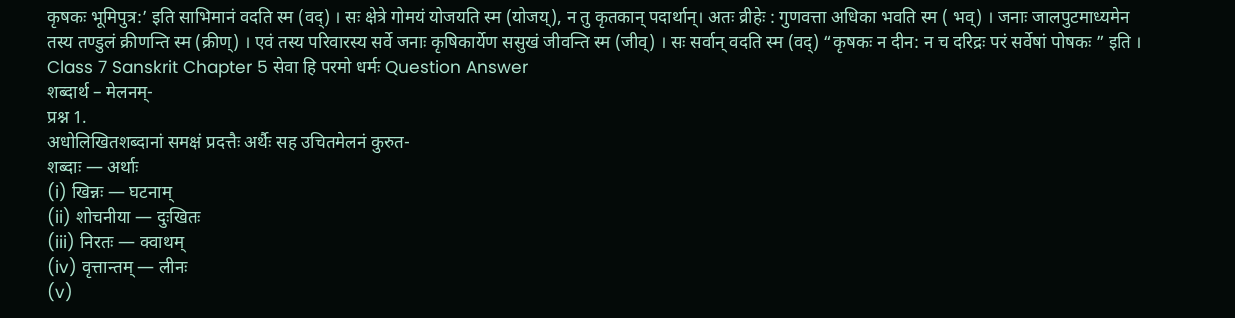कृषकः भूमिपुत्र:’ इति साभिमानं वदति स्म (वद्) । सः क्षेत्रे गोमयं योजयति स्म (योजय्), न तु कृतकान् पदार्थान्। अतः व्रीहेः : गुणवत्ता अधिका भवति स्म ( भव्) । जनाः जालपुटमाध्यमेन तस्य तण्डुलं क्रीणन्ति स्म (क्रीण्) । एवं तस्य परिवारस्य सर्वे जनाः कृषिकार्येण ससुखं जीवन्ति स्म (जीव्) । सः सर्वान् वदति स्म (वद्) “कृषकः न दीन: न च दरिद्रः परं सर्वेषां पोषकः ” इति ।
Class 7 Sanskrit Chapter 5 सेवा हि परमो धर्मः Question Answer
शब्दार्थ – मेलनम्-
प्रश्न 1.
अधोलिखितशब्दानां समक्षं प्रदत्तैः अर्थैः सह उचितमेलनं कुरुत-
शब्दाः — अर्थाः
(i) खिन्नः — घटनाम्
(ii) शोचनीया — दुःखितः
(iii) निरतः — क्वाथम्
(iv) वृत्तान्तम् — लीनः
(v)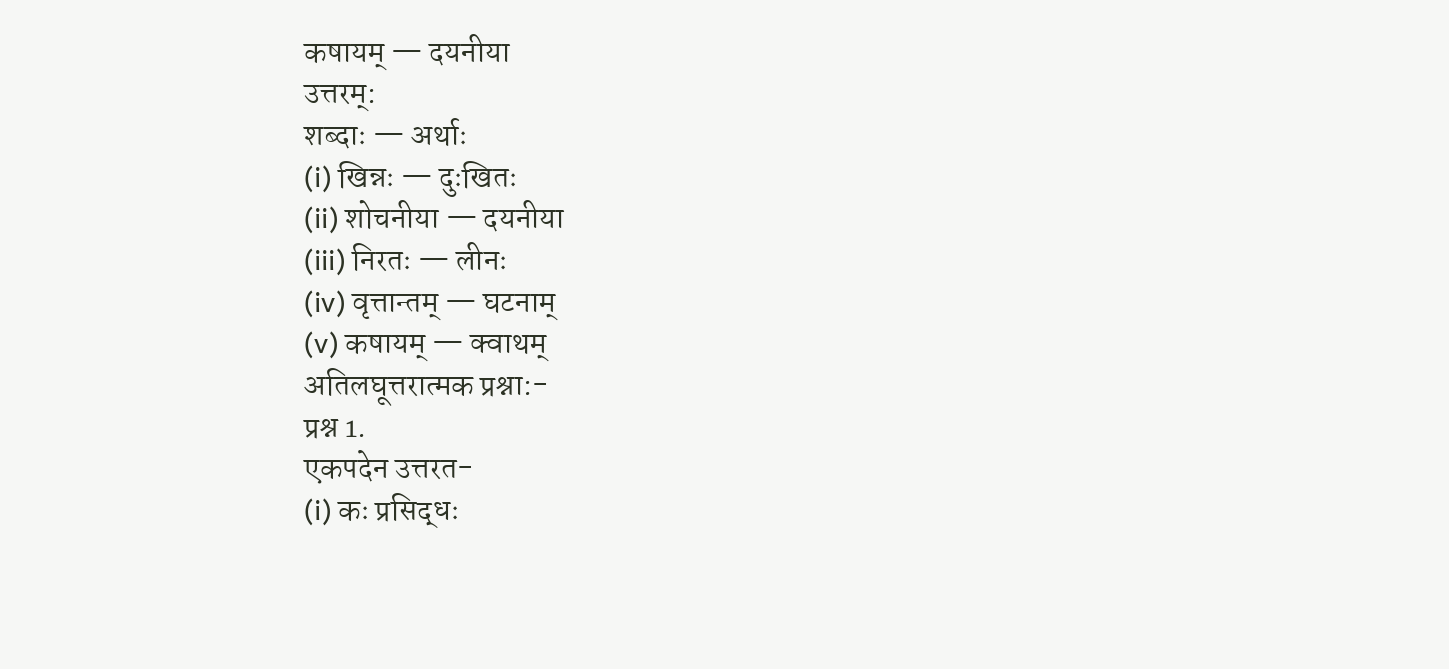कषायम् — दयनीया
उत्तरम्:
शब्दाः — अर्थाः
(i) खिन्नः — दुःखितः
(ii) शोचनीया — दयनीया
(iii) निरतः — लीनः
(iv) वृत्तान्तम् — घटनाम्
(v) कषायम् — क्वाथम्
अतिलघूत्तरात्मक प्रश्ना:-
प्रश्न 1.
एकपदेन उत्तरत-
(i) कः प्रसिद्धः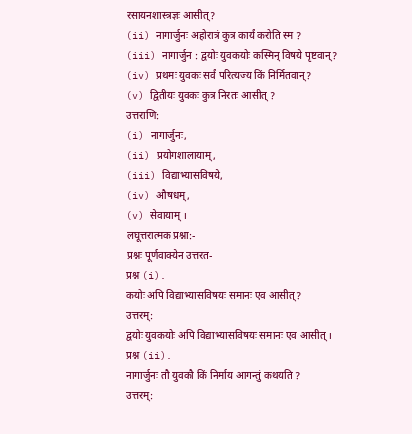रसायनशास्त्रज्ञः आसीत्?
(ii) नागार्जुनः अहोरात्रं कुत्र कार्यं करोति स्म ?
(iii) नागार्जुन : द्वयोः युवकयोः कस्मिन् विषये पृष्टवान्?
(iv) प्रथमः युवकः सर्वं परित्यज्य किं निर्मितवान्?
(v) द्वितीयः युवकः कुत्र निरतः आसीत् ?
उत्तराणि:
(i) नागार्जुनः,
(ii) प्रयोगशालायाम्,
(iii) विद्याभ्यासविषये,
(iv) औषधम्,
(v) सेवायाम् ।
लघूत्तरात्मक प्रश्ना:-
प्रश्नः पूर्णवाक्येन उत्तरत-
प्रश्न (i).
कयोः अपि विद्याभ्यासविषयः समानः एव आसीत्?
उत्तरम्:
द्वयोः युवकयोः अपि विद्याभ्यासविषयः समानः एव आसीत् ।
प्रश्न (ii).
नागार्जुनः तौ युवकौ किं निर्माय आगन्तुं कथयति ?
उत्तरम्: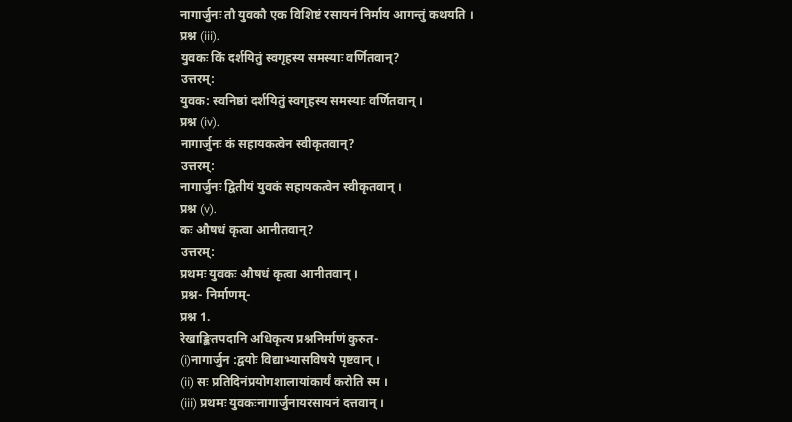नागार्जुनः तौ युवकौ एक विशिष्टं रसायनं निर्माय आगन्तुं कथयति ।
प्रश्न (iii).
युवकः किं दर्शयितुं स्वगृहस्य समस्याः वर्णितवान्?
उत्तरम्:
युवक: स्वनिष्ठां दर्शयितुं स्वगृहस्य समस्याः वर्णितवान् ।
प्रश्न (iv).
नागार्जुनः कं सहायकत्वेन स्वीकृतवान्?
उत्तरम्:
नागार्जुनः द्वितीयं युवकं सहायकत्वेन स्वीकृतवान् ।
प्रश्न (v).
कः औषधं कृत्वा आनीतवान्?
उत्तरम्:
प्रथमः युवकः औषधं कृत्वा आनीतवान् ।
प्रश्न- निर्माणम्-
प्रश्न 1.
रेखाङ्कितपदानि अधिकृत्य प्रश्ननिर्माणं कुरुत-
(i)नागार्जुन :द्वयोः विद्याभ्यासविषये पृष्टवान् ।
(ii) सः प्रतिदिनंप्रयोगशालायांकार्यं करोति स्म ।
(iii) प्रथमः युवकःनागार्जुनायरसायनं दत्तवान् ।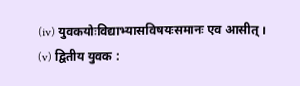(iv) युवकयोःविद्याभ्यासविषयःसमानः एव आसीत् ।
(v) द्वितीय युवक :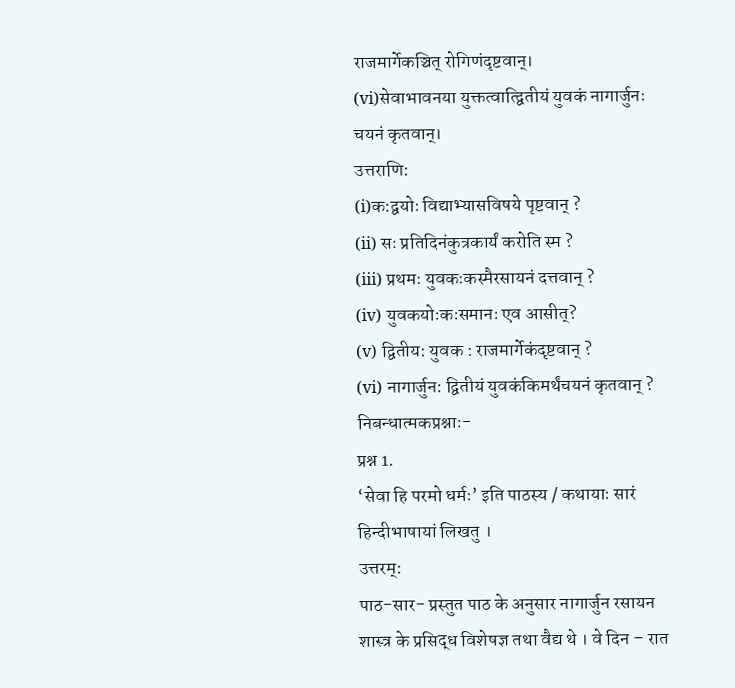राजमार्गेकञ्चित् रोगिणंदृष्टवान्।
(vi)सेवाभावनया युक्तत्वात्द्वितीयं युवकं नागार्जुनः चयनं कृतवान्।
उत्तराणि:
(i)क:द्वयोः विद्याभ्यासविषये पृष्टवान् ?
(ii) सः प्रतिदिनंकुत्रकार्यं करोति स्म ?
(iii) प्रथमः युवकःकस्मैरसायनं दत्तवान् ?
(iv) युवकयोःकःसमानः एव आसीत्?
(v) द्वितीय: युवक : राजमार्गेकंदृष्टवान् ?
(vi) नागार्जुन: द्वितीयं युवकंकिमर्थंचयनं कृतवान् ?
निबन्धात्मकप्रश्नाः-
प्रश्न 1.
‘सेवा हि परमो धर्मः’ इति पाठस्य / कथायाः सारं हिन्दीभाषायां लिखतु ।
उत्तरम्:
पाठ-सार- प्रस्तुत पाठ के अनुसार नागार्जुन रसायन शास्त्र के प्रसिद्ध विशेषज्ञ तथा वैद्य थे । वे दिन – रात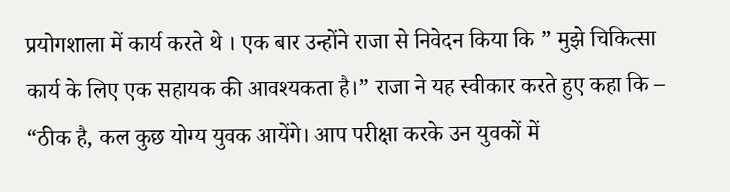प्रयोगशाला में कार्य करते थे । एक बार उन्होंने राजा से निवेदन किया कि ” मुझे चिकित्सा कार्य के लिए एक सहायक की आवश्यकता है।” राजा ने यह स्वीकार करते हुए कहा कि – “ठीक है, कल कुछ योग्य युवक आयेंगे। आप परीक्षा करके उन युवकों में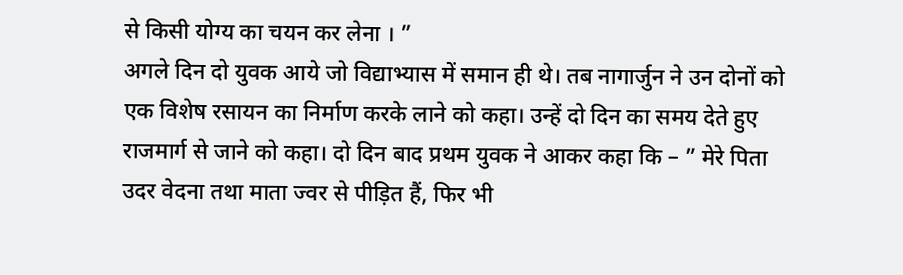से किसी योग्य का चयन कर लेना । ”
अगले दिन दो युवक आये जो विद्याभ्यास में समान ही थे। तब नागार्जुन ने उन दोनों को एक विशेष रसायन का निर्माण करके लाने को कहा। उन्हें दो दिन का समय देते हुए राजमार्ग से जाने को कहा। दो दिन बाद प्रथम युवक ने आकर कहा कि – ” मेरे पिता उदर वेदना तथा माता ज्वर से पीड़ित हैं, फिर भी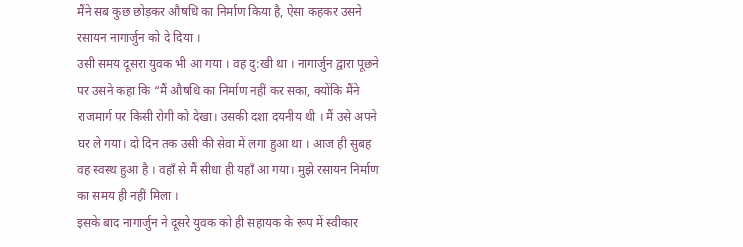मैंने सब कुछ छोड़कर औषधि का निर्माण किया है, ऐसा कहकर उसने रसायन नागार्जुन को दे दिया ।
उसी समय दूसरा युवक भी आ गया । वह दु:खी था । नागार्जुन द्वारा पूछने पर उसने कहा कि “मैं औषधि का निर्माण नहीं कर सका, क्योंकि मैंने राजमार्ग पर किसी रोगी को देखा। उसकी दशा दयनीय थी । मैं उसे अपने घर ले गया। दो दिन तक उसी की सेवा में लगा हुआ था । आज ही सुबह वह स्वस्थ हुआ है । वहाँ से मैं सीधा ही यहाँ आ गया। मुझे रसायन निर्माण का समय ही नहीं मिला ।
इसके बाद नागार्जुन ने दूसरे युवक को ही सहायक के रूप में स्वीकार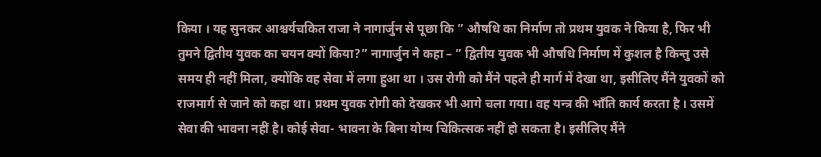किया । यह सुनकर आश्चर्यचकित राजा ने नागार्जुन से पूछा कि ” औषधि का निर्माण तो प्रथम युवक ने किया है, फिर भी तुमने द्वितीय युवक का चयन क्यों किया?” नागार्जुन ने कहा – ” द्वितीय युवक भी औषधि निर्माण में कुशल है किन्तु उसे समय ही नहीं मिला, क्योंकि वह सेवा में लगा हुआ था । उस रोगी को मैंने पहले ही मार्ग में देखा था, इसीलिए मैंने युवकों को राजमार्ग से जाने को कहा था। प्रथम युवक रोगी को देखकर भी आगे चला गया। वह यन्त्र की भाँति कार्य करता है । उसमें सेवा की भावना नहीं है। कोई सेवा- भावना के बिना योग्य चिकित्सक नहीं हो सकता है। इसीलिए मैंने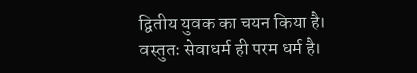द्वितीय युवक का चयन किया है। वस्तुतः सेवाधर्म ही परम धर्म है।